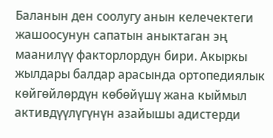Баланын ден соолугу анын келечектеги жашоосунун сапатын аныктаган эң маанилүү факторлордун бири. Акыркы жылдары балдар арасында ортопедиялык көйгөйлөрдүн көбөйүшү жана кыймыл активдүүлүгүнүн азайышы адистерди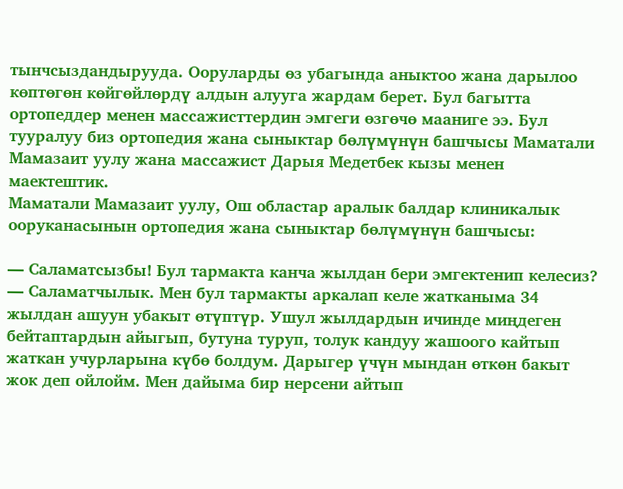тынчсыздандырууда. Ооруларды өз убагында аныктоо жана дарылоо көптөгөн көйгөйлөрдү алдын алууга жардам берет. Бул багытта ортопеддер менен массажисттердин эмгеги өзгөчө мааниге ээ. Бул тууралуу биз ортопедия жана сыныктар бөлүмүнүн башчысы Маматали Мамазаит уулу жана массажист Дарыя Медетбек кызы менен маектештик.
Маматали Мамазаит уулу, Ош областар аралык балдар клиникалык ооруканасынын ортопедия жана сыныктар бөлүмүнүн башчысы:

— Саламатсызбы! Бул тармакта канча жылдан бери эмгектенип келесиз?
— Саламатчылык. Мен бул тармакты аркалап келе жатканыма 34 жылдан ашуун убакыт өтүптүр. Ушул жылдардын ичинде миңдеген бейтаптардын айыгып, бутуна туруп, толук кандуу жашоого кайтып жаткан учурларына күбө болдум. Дарыгер үчүн мындан өткөн бакыт жок деп ойлойм. Мен дайыма бир нерсени айтып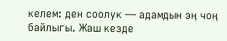келем: ден соолук — адамдын эң чоң байлыгы. Жаш кезде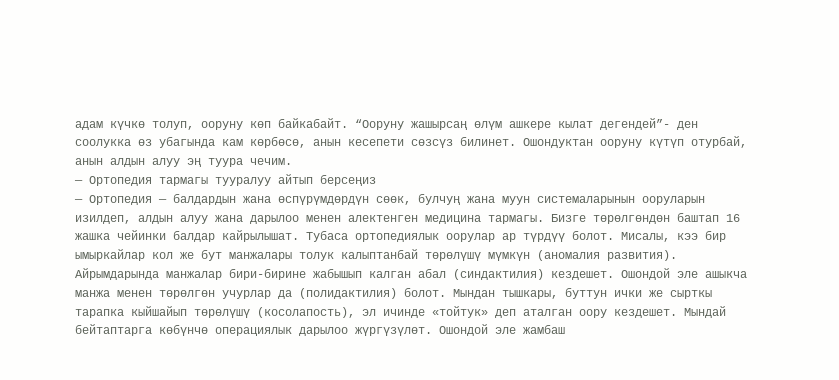адам күчкө толуп, ооруну көп байкабайт. “Ооруну жашырсаң өлүм ашкере кылат дегендей”- ден соолукка өз убагында кам көрбөсө, анын кесепети сөзсүз билинет. Ошондуктан ооруну күтүп отурбай, анын алдын алуу эң туура чечим.
— Ортопедия тармагы тууралуу айтып берсеңиз
— Ортопедия — балдардын жана өспүрүмдөрдүн сөөк, булчуң жана муун системаларынын ооруларын изилдеп, алдын алуу жана дарылоо менен алектенген медицина тармагы. Бизге төрөлгөндөн баштап 16 жашка чейинки балдар кайрылышат. Тубаса ортопедиялык оорулар ар түрдүү болот. Мисалы, кээ бир ымыркайлар кол же бут манжалары толук калыптанбай төрөлүшү мүмкүн (аномалия развития). Айрымдарында манжалар бири-бирине жабышып калган абал (синдактилия) кездешет. Ошондой эле ашыкча манжа менен төрөлгөн учурлар да (полидактилия) болот. Мындан тышкары, буттун ички же сырткы тарапка кыйшайып төрөлүшү (косолапость), эл ичинде «тойтук» деп аталган оору кездешет. Мындай бейтаптарга көбүнчө операциялык дарылоо жүргүзүлөт. Ошондой эле жамбаш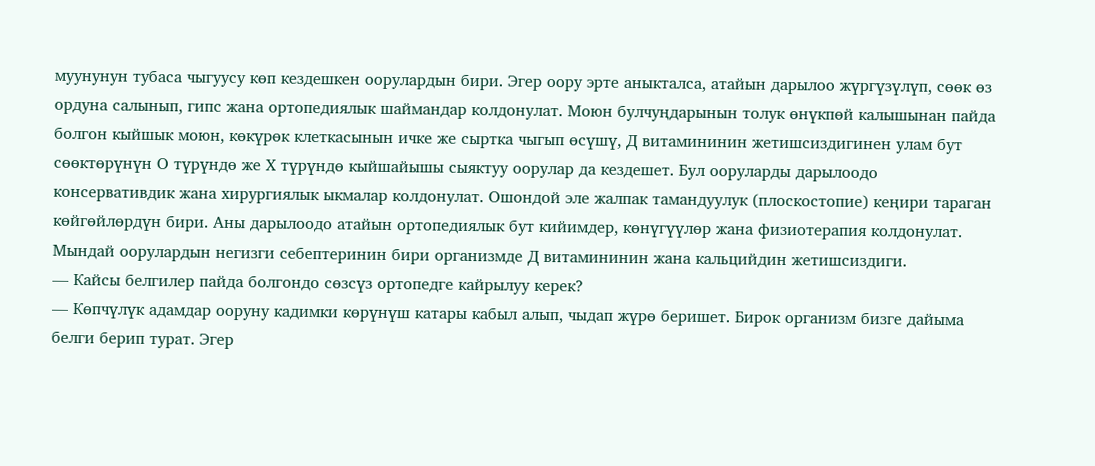муунунун тубаса чыгуусу көп кездешкен оорулардын бири. Эгер оору эрте аныкталса, атайын дарылоо жүргүзүлүп, сөөк өз ордуна салынып, гипс жана ортопедиялык шаймандар колдонулат. Моюн булчуңдарынын толук өнүкпөй калышынан пайда болгон кыйшык моюн, көкүрөк клеткасынын ичке же сыртка чыгып өсүшү, Д витамининин жетишсиздигинен улам бут сөөктөрүнүн О түрүндө же Х түрүндө кыйшайышы сыяктуу оорулар да кездешет. Бул ооруларды дарылоодо консервативдик жана хирургиялык ыкмалар колдонулат. Ошондой эле жалпак тамандуулук (плоскостопие) кеңири тараган көйгөйлөрдүн бири. Аны дарылоодо атайын ортопедиялык бут кийимдер, көнүгүүлөр жана физиотерапия колдонулат. Мындай оорулардын негизги себептеринин бири организмде Д витамининин жана кальцийдин жетишсиздиги.
— Кайсы белгилер пайда болгондо сөзсүз ортопедге кайрылуу керек?
— Көпчүлүк адамдар ооруну кадимки көрүнүш катары кабыл алып, чыдап жүрө беришет. Бирок организм бизге дайыма белги берип турат. Эгер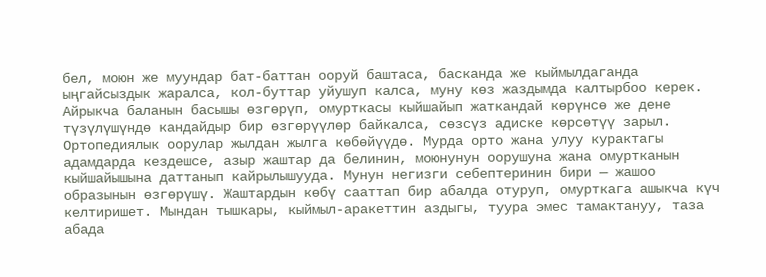бел, моюн же муундар бат-баттан ооруй баштаса, басканда же кыймылдаганда ыңгайсыздык жаралса, кол-буттар уйушуп калса, муну көз жаздымда калтырбоо керек. Айрыкча баланын басышы өзгөрүп, омурткасы кыйшайып жаткандай көрүнсө же дене түзүлүшүндө кандайдыр бир өзгөрүүлөр байкалса, сөзсүз адиске көрсөтүү зарыл. Ортопедиялык оорулар жылдан жылга көбөйүүдө. Мурда орто жана улуу курактагы адамдарда кездешсе, азыр жаштар да белинин, моюнунун оорушуна жана омуртканын кыйшайышына даттанып кайрылышууда. Мунун негизги себептеринин бири — жашоо образынын өзгөрүшү. Жаштардын көбү сааттап бир абалда отуруп, омурткага ашыкча күч келтиришет. Мындан тышкары, кыймыл-аракеттин аздыгы, туура эмес тамактануу, таза абада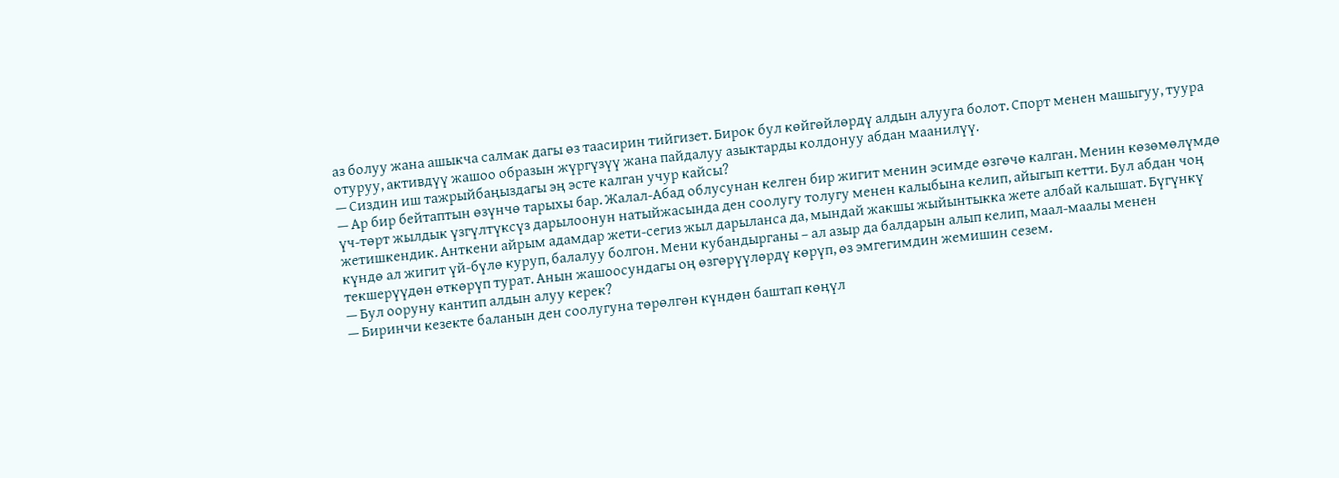аз болуу жана ашыкча салмак дагы өз таасирин тийгизет. Бирок бул көйгөйлөрдү алдын алууга болот. Спорт менен машыгуу, туура отуруу, активдүү жашоо образын жүргүзүү жана пайдалуу азыктарды колдонуу абдан маанилүү.
— Сиздин иш тажрыйбаңыздагы эң эсте калган учур кайсы?
— Ар бир бейтаптын өзүнчө тарыхы бар. Жалал-Абад облусунан келген бир жигит менин эсимде өзгөчө калган. Менин көзөмөлүмдө үч-төрт жылдык үзгүлтүксүз дарылоонун натыйжасында ден соолугу толугу менен калыбына келип, айыгып кетти. Бул абдан чоң жетишкендик. Анткени айрым адамдар жети-сегиз жыл дарыланса да, мындай жакшы жыйынтыкка жете албай калышат. Бүгүнкү күндө ал жигит үй-бүлө куруп, балалуу болгон. Мени кубандырганы – ал азыр да балдарын алып келип, маал-маалы менен текшерүүдөн өткөрүп турат. Анын жашоосундагы оң өзгөрүүлөрдү көрүп, өз эмгегимдин жемишин сезем.
— Бул ооруну кантип алдын алуу керек?
— Биринчи кезекте баланын ден соолугуна төрөлгөн күндөн баштап көңүл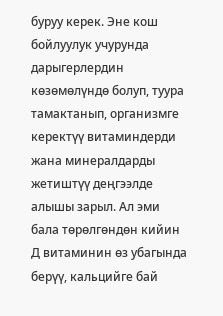буруу керек. Эне кош бойлуулук учурунда дарыгерлердин көзөмөлүндө болуп, туура тамактанып, организмге керектүү витаминдерди жана минералдарды жетиштүү деңгээлде алышы зарыл. Ал эми бала төрөлгөндөн кийин Д витаминин өз убагында берүү, кальцийге бай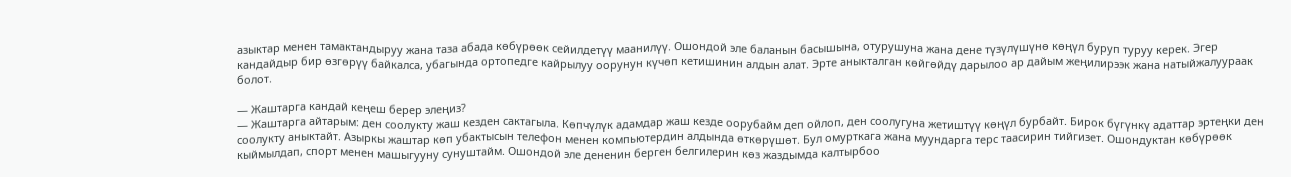азыктар менен тамактандыруу жана таза абада көбүрөөк сейилдетүү маанилүү. Ошондой эле баланын басышына, отурушуна жана дене түзүлүшүнө көңүл буруп туруу керек. Эгер кандайдыр бир өзгөрүү байкалса, убагында ортопедге кайрылуу оорунун күчөп кетишинин алдын алат. Эрте аныкталган көйгөйдү дарылоо ар дайым жеңилирээк жана натыйжалуураак болот.

— Жаштарга кандай кеңеш берер элеңиз?
— Жаштарга айтарым: ден соолукту жаш кезден сактагыла. Көпчүлүк адамдар жаш кезде оорубайм деп ойлоп, ден соолугуна жетиштүү көңүл бурбайт. Бирок бүгүнкү адаттар эртеңки ден соолукту аныктайт. Азыркы жаштар көп убактысын телефон менен компьютердин алдында өткөрүшөт. Бул омурткага жана муундарга терс таасирин тийгизет. Ошондуктан көбүрөөк кыймылдап, спорт менен машыгууну сунуштайм. Ошондой эле дененин берген белгилерин көз жаздымда калтырбоо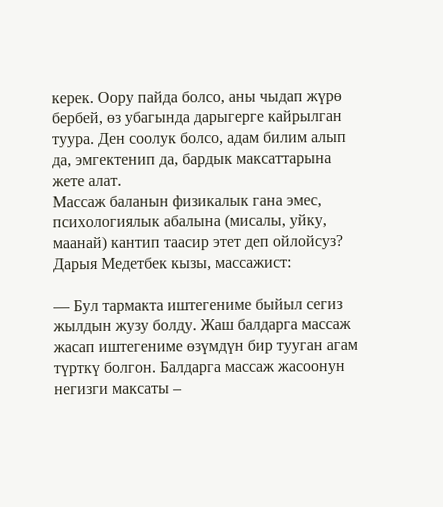керек. Оору пайда болсо, аны чыдап жүрө бербей, өз убагында дарыгерге кайрылган туура. Ден соолук болсо, адам билим алып да, эмгектенип да, бардык максаттарына жете алат.
Массаж баланын физикалык гана эмес, психологиялык абалына (мисалы, уйку, маанай) кантип таасир этет деп ойлойсуз?
Дарыя Медетбек кызы, массажист:

— Бул тармакта иштегениме быйыл сегиз жылдын жузу болду. Жаш балдарга массаж жасап иштегениме өзүмдүн бир тууган агам түрткү болгон. Балдарга массаж жасоонун негизги максаты –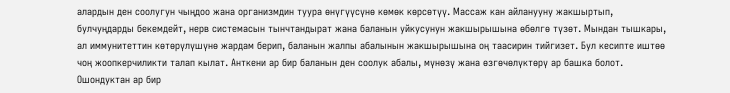алардын ден соолугун чыңдоо жана организмдин туура өнүгүүсүнө көмөк көрсөтүү. Массаж кан айланууну жакшыртып, булчуңдарды бекемдейт, нерв системасын тынчтандырат жана баланын уйкусунун жакшырышына өбөлгө түзөт. Мындан тышкары, ал иммунитеттин көтөрүлүшүнө жардам берип, баланын жалпы абалынын жакшырышына оң таасирин тийгизет. Бул кесипте иштөө чоң жоопкерчиликти талап кылат. Анткени ар бир баланын ден соолук абалы, мүнөзү жана өзгөчөлүктөрү ар башка болот. Ошондуктан ар бир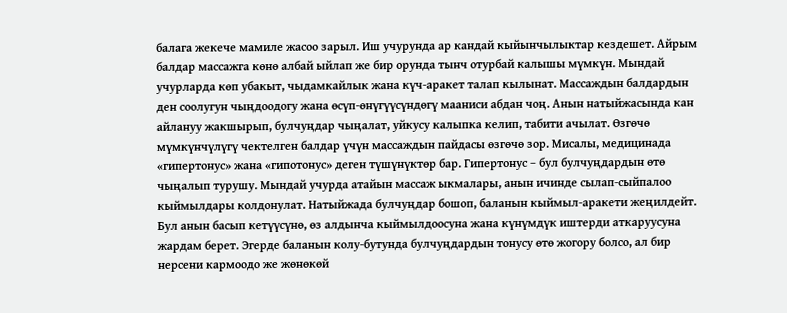балага жекече мамиле жасоо зарыл. Иш учурунда ар кандай кыйынчылыктар кездешет. Айрым балдар массажга көнө албай ыйлап же бир орунда тынч отурбай калышы мүмкүн. Мындай учурларда көп убакыт, чыдамкайлык жана күч-аракет талап кылынат. Массаждын балдардын ден соолугун чыңдоодогу жана өсүп-өнүгүүсүндөгү мааниси абдан чоң. Анын натыйжасында кан айлануу жакшырып, булчуңдар чыңалат, уйкусу калыпка келип, табити ачылат. Өзгөчө мүмкүнчүлүгү чектелген балдар үчүн массаждын пайдасы өзгөчө зор. Мисалы, медицинада «гипертонус» жана «гипотонус» деген түшүнүктөр бар. Гипертонус – бул булчуңдардын өтө чыңалып турушу. Мындай учурда атайын массаж ыкмалары, анын ичинде сылап-сыйпалоо кыймылдары колдонулат. Натыйжада булчуңдар бошоп, баланын кыймыл-аракети жеңилдейт. Бул анын басып кетүүсүнө, өз алдынча кыймылдоосуна жана күнүмдүк иштерди аткаруусуна жардам берет. Эгерде баланын колу-бутунда булчуңдардын тонусу өтө жогору болсо, ал бир нерсени кармоодо же жөнөкөй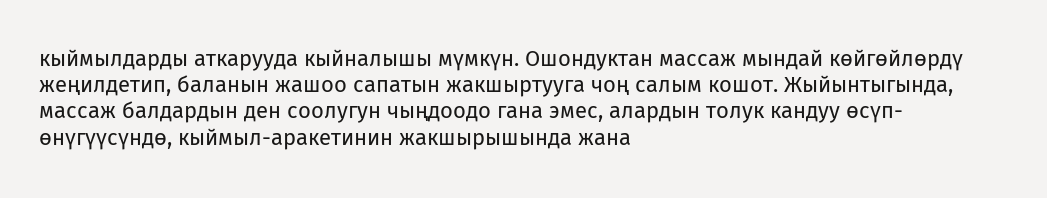кыймылдарды аткарууда кыйналышы мүмкүн. Ошондуктан массаж мындай көйгөйлөрдү жеңилдетип, баланын жашоо сапатын жакшыртууга чоң салым кошот. Жыйынтыгында, массаж балдардын ден соолугун чыңдоодо гана эмес, алардын толук кандуу өсүп-өнүгүүсүндө, кыймыл-аракетинин жакшырышында жана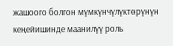жашоого болгон мүмкүнчүлүктөрүнүн кеңейишинде маанилүү роль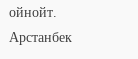ойнойт.
Арстанбек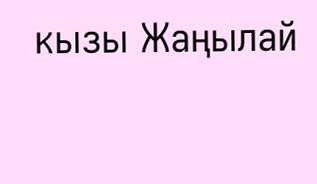кызы Жаңылай